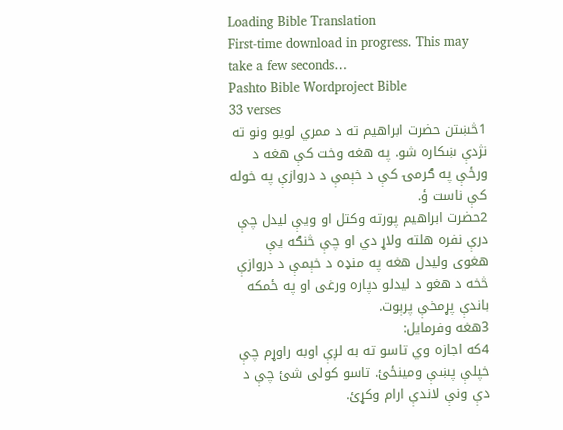Loading Bible Translation
First-time download in progress. This may take a few seconds…
Pashto Bible Wordproject Bible
33 verses
1څښتن حضرت ابراهیم ته د ممري لویو ونو ته نژدې ښکاره شو. په هغه وخت کې هغه د ورځې په ګرمۍ کې د خېمې د دروازې په خوله کې ناست ؤ.
2حضرت ابراهیم پورته وکتل او ویې لیدل چې درې نفره هلته ولاړ دي او چې څنګه یې هغوی ولیدل هغه په منډه د خېمې د دروازې څخه د هغو د لیدلو دپاره ورغی او په ځمکه باندې پړمخې پرېوت.
3هغه وفرمایل:
4که اجازه وي تاسو ته به لږې اوبه راوړم چې خپلې پښې ومینځئ. تاسو کولی شئ چې د دې ونې لاندې ارام وکړئ.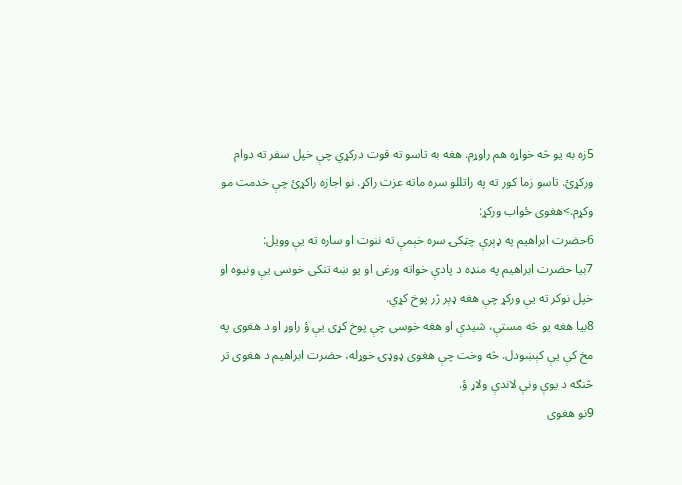5زه به یو څه خواړه هم راوړم. هغه به تاسو ته قوت درکړي چې خپل سفر ته دوام ورکړئ. تاسو زما کور ته په راتللو سره ماته عزت راکړ. نو اجازه راکړئ چې خدمت مو وکړم.>هغوی ځواب ورکړ:
6حضرت ابراهیم په ډېرې چټکۍ سره خېمې ته ننوت او ساره ته یې وویل:
7بیا حضرت ابراهیم په منډه د پادې خواته ورغی او یو ښه تنکی خوسی یې ونیوه او خپل نوکر ته یې ورکړ چې هغه ډېر ژر پوخ کړي.
8بیا هغه یو څه مستې، شیدې او هغه خوسی چې پوخ کړی یې ؤ راوړ او د هغوی په مخ کې یې کېښودل. څه وخت چې هغوی ډوډۍ خوړله، حضرت ابراهیم د هغوی تر څنګه د یوې ونې لاندې ولاړ ؤ.
9نو هغوی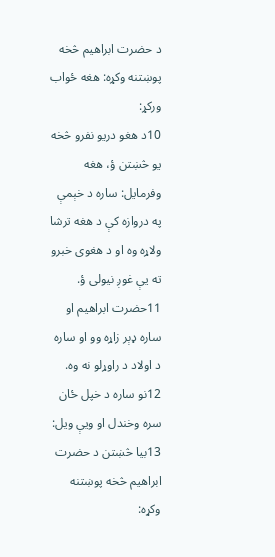د حضرت ابراهیم څخه پوښتنه وکړه: هغه ځواب ورکړ:
10د هغو دریو نفرو څخه یو څښتن ؤ، هغه وفرمایل: ساره د خېمې په دروازه کې د هغه ترشا ولاړه وه او د هغوی خبرو ته یې غوږ نیولی ؤ.
11حضرت ابراهیم او ساره ډېر زاړه وو او ساره د اولاد د راوړلو نه وه.
12نو ساره د خپل ځان سره وخندل او ویې ویل:
13بیا څښتن د حضرت ابراهیم څخه پوښتنه وکړه: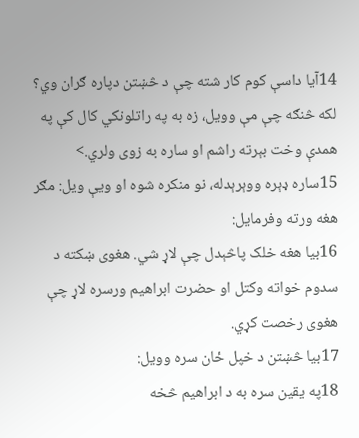14آیا داسې کوم کار شته چې د څښتن دپاره ګران وي؟ لکه څنګه چې مې وویل، زه به په راتلونکي کال کې په همدې وخت بېرته راشم او ساره به زوی ولري.>
15ساره ډېره ووېرېدله، نو منکره شوه او ویې ویل: مګر هغه ورته وفرمایل:
16بیا هغه خلک پاڅېدل چې لاړ شي. هغوی ښکته د سدوم خواته وکتل او حضرت ابراهیم ورسره لاړ چې هغوی رخصت کړي.
17بیا څښتن د خپل ځان سره وویل:
18په یقین سره به د ابراهیم څخه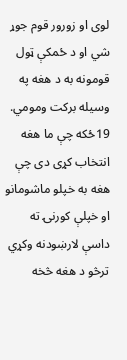لوی او زورور قوم جوړ شي او د ځمکې ټول قومونه به د هغه په وسیله برکت ومومي.
19ځکه چې ما هغه انتخاب کړی دی چې هغه به خپلو ماشومانو او خپلې کورنۍ ته داسې لارښودنه وکړي ترڅو د هغه څخه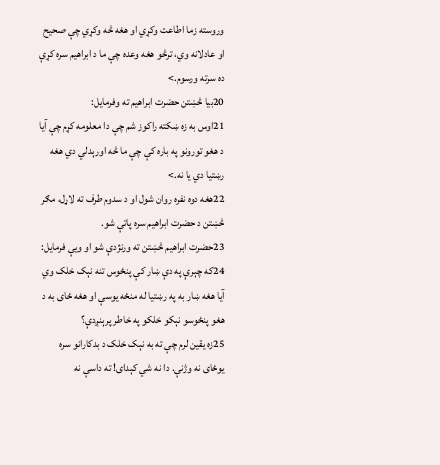وروسته زما اطاعت وکړي او هغه څه وکړي چې صحیح او عادلانه وي، ترڅو هغه وعده چې ما د ابراهیم سره کړې ده سرته ورسوم.>
20بیا څښتن حضرت ابراهیم ته وفرمایل:
21اوس به زه ښکته راکوز شم چې دا معلومه کړم چې آیا د هغو تورونو په باره کې چې ما څه اورېدلي دي هغه رښتیا دي یا نه.>
22هغه دوه نفره روان شول او د سدوم طرف ته لاړل، مګر څښتن د حضرت ابراهیم سره پاتې شو.
23حضرت ابراهیم څښتن ته ورنژدې شو او ویې فرمایل:
24که چېرې په دې ښار کې پنځوس تنه نېک خلک وي آیا هغه ښار به په رښتیا له منځه یوسې او هغه ځای به د هغو پنځوسو نېکو خلکو په خاطر پرېنږدې؟
25زه یقین لرم چې ته به نېک خلک د بدکارانو سره یوځای نه وژنې. دا نه شي کېدای! ته داسې نه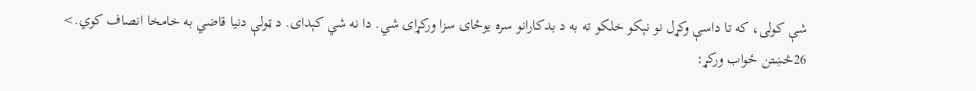شې کولی، که تا داسې وکړل نو نېکو خلکو ته به د بدکارانو سره یوځای سزا ورکړای شي. دا نه شي کېدای. د ټولې دنیا قاضي به خامخا انصاف کوي.>
26څښتن ځواب ورکړ: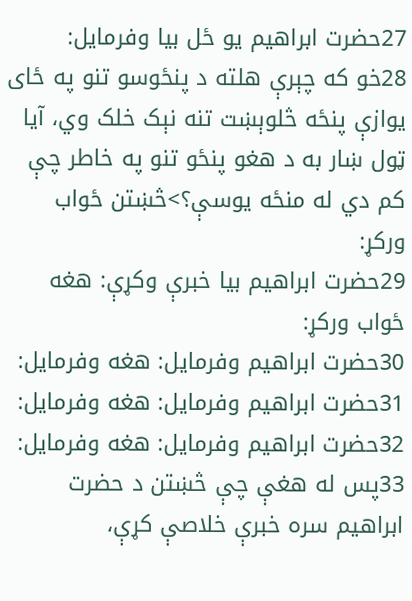27حضرت ابراهیم یو ځل بیا وفرمایل:
28خو که چېرې هلته د پنځوسو تنو په ځای یوازې پنځه څلوېښت تنه نېک خلک وي، آیا ټول ښار به د هغو پنځو تنو په خاطر چې کم دي له منځه یوسې؟>څښتن ځواب ورکړ:
29حضرت ابراهیم بیا خبرې وکړې: هغه ځواب ورکړ:
30حضرت ابراهیم وفرمایل: هغه وفرمایل:
31حضرت ابراهیم وفرمایل: هغه وفرمایل:
32حضرت ابراهیم وفرمایل: هغه وفرمایل:
33پس له هغې چې څښتن د حضرت ابراهیم سره خبرې خلاصې کړې،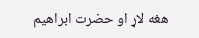هغه لاړ او حضرت ابراهیم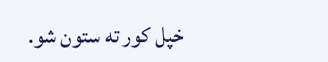خپل کور ته ستون شو.